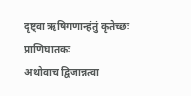दृष्ट्वा ऋषिगणान्हंतुं कृतेच्छः प्राणिघातकः
अथोवाच द्विजान्नत्वा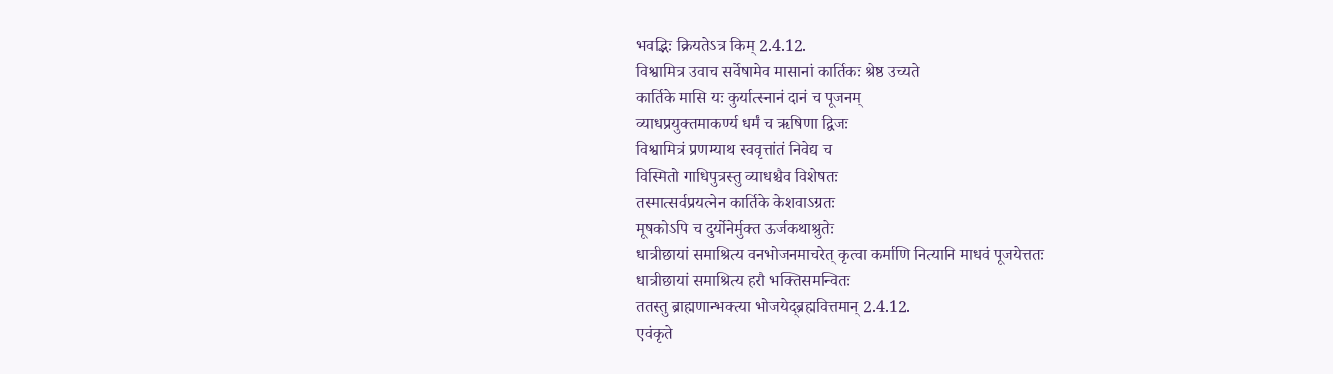भवद्भिः क्रियतेऽत्र किम् 2.4.12.
विश्वामित्र उवाच सर्वेषामेव मासानां कार्तिकः श्रेष्ठ उच्यते
कार्तिके मासि यः कुर्यात्स्नानं दानं च पूजनम्
व्याधप्रयुक्तमाकर्ण्य धर्मं च ऋषिणा द्विजः
विश्वामित्रं प्रणम्याथ स्ववृत्तांतं निवेद्य च
विस्मितो गाधिपुत्रस्तु व्याधश्चैव विशेषतः
तस्मात्सर्वप्रयत्नेन कार्तिके केशवाऽग्रतः
मूषकोऽपि च दुर्योनेर्मुक्त ऊर्जकथाश्रुतेः
धात्रीछायां समाश्रित्य वनभोजनमाचरेत् कृत्वा कर्माणि नित्यानि माधवं पूजयेत्ततः
धात्रीछायां समाश्रित्य हरौ भक्तिसमन्वितः
ततस्तु ब्राह्मणान्भक्त्या भोजयेद्ब्रह्मवित्तमान् 2.4.12.
एवंकृते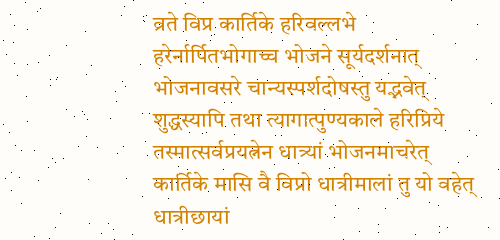व्रते विप्र कार्तिके हरिवल्लभे
हरेर्नार्पितभोगाच्च भोजने सूर्यदर्शनात्
भोजनावसरे चान्यस्पर्शदोषस्तु यद्भवेत्
शुद्धस्यापि तथा त्यागात्पुण्यकाले हरिप्रिये
तस्मात्सर्वप्रयत्नेन धात्र्यां भोजनमाचरेत्
कार्तिके मासि वै विप्रो धात्रीमालां तु यो वहेत्
धात्रीछायां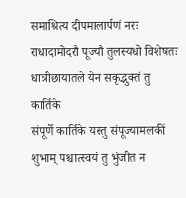समाश्रित्य दीपमालार्पणं नरः
राधादामोदरौ पूज्यौ तुलस्यधो विशेषतः
धात्रीछायातले येन सकृद्भुक्तं तु कार्तिके
संपूर्णे कार्तिके यस्तु संपूज्यामलकीं शुभाम् पश्चात्स्वयं तु भुंजीत न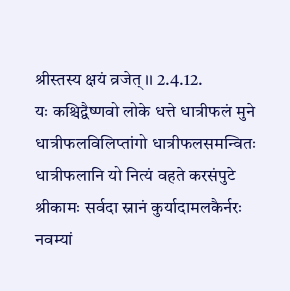श्रीस्तस्य क्षयं व्रजेत् ।। 2.4.12.
यः कश्चिद्वैष्णवो लोके धत्ते धात्रीफलं मुने
धात्रीफलविलिप्तांगो धात्रीफलसमन्वितः
धात्रीफलानि यो नित्यं वहते करसंपुटे
श्रीकामः सर्वदा स्नानं कुर्यादामलकैर्नरः
नवम्यां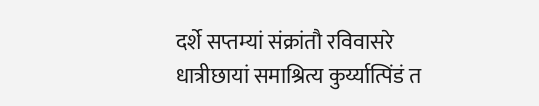दर्शे सप्तम्यां संक्रांतौ रविवासरे
धात्रीछायां समाश्रित्य कुर्य्यात्पिंडं त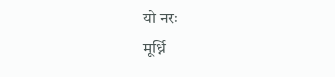यो नरः
मूर्ध्नि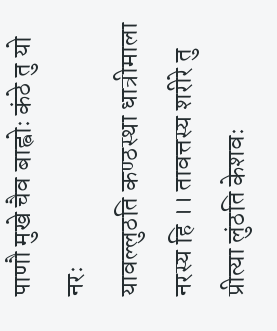पाणौ मुखे चैव बाह्वोः कंठे तु यो नरः
यावल्लुठति कण्ठस्था धात्रीमाला नरस्य हि ।। तावत्तस्य शरीरे तु प्रीत्या लुंठति केशवः